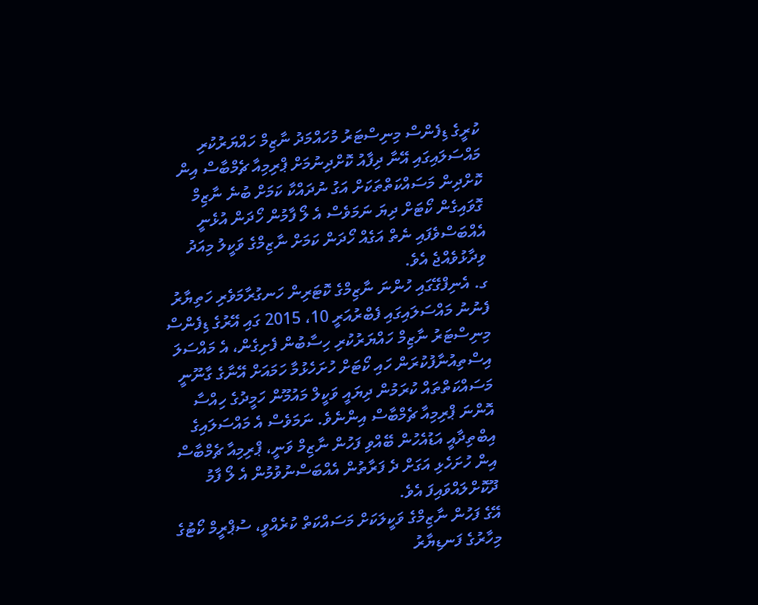ކުރީގެ ޑިފެންސް މިނިސްޓަރު މުހައްމަދު ނާޒިމް ހައްޔަރުކުރި މައްސަލައިގައި އޭނާ ދިފާއު ކޮށްދިނުމަށް ޕްރިމިއާ ޗެމްބާސް އިން ކޮށްދިން މަސައްކަތްތަކަށް އަގު ނުދައްކާ ކަމަށް ބުނެ ނާޒިމް ގޮވައިގެން ކޯޓަށް ދިޔަ ނަމަވެސް އެ ލޯ ފާމުން ހޯދަން އުޅެނީ އެއްބަސްވެފައި ނެތް އަގެއް ހޯދަން ކަމަށް ނާޒިމްގެ ވަކީލު މިއަދު ވިދާޅުވެއްޖެ އެވެ.
ގ. އެނިފްގޭގައި ހުންނަ ނާޒިމްގެ ކޮޓަރިން ހަނގުރާމަވެރި ހަތިޔާރު ފެނުނު މައްސަލައިގައި ފެބްރުއަރީ 10، 2015 ގައި އޭރުގެ ޑިފެންސް މިނިސްޓަރު ނާޒިމް ހައްޔަރުކުރި ހިސާބުން ފެށިގެން، އެ މައްސަލަ އިސްތިއުނާފުކުރަން ހައި ކޯޓަށް ހުށަހެޅުމާ ހަމައަށް އޭނާގެ ގާނޫނީ މަސައްކަތްތައް ކުރަމުން ދިޔައީ ވަކީލް މައުމޫން ހަމީދުގެ ހިއްސާ އޮންނަ ޕްރިމިއާ ޗެމްބާސް އިންނެވެ. ނަމަވެސް އެ މައްސަލައިގެ އިބްތިދާއީ އަޑުއެހުން ބޭއްވި ފަހުން ނާޒިމް ވަނީ، ޕްރިމިއާ ޗެމްބާސް އިން ހުށަހެޅި އަގަށް ދެ ފަރާތުން އެއްބަސްނުވުމުން އެ ލޯ ފާމު ދޫކޮށްލައްވައިފަ އެވެ.
އޭގެ ފަހުން ނާޒިމްގެ ވަކީލަކަށް މަސައްކަތް ކުރެއްވީ، ސުޕްރީމް ކޯޓުގެ މިހާރުގެ ފަނޑިޔާރު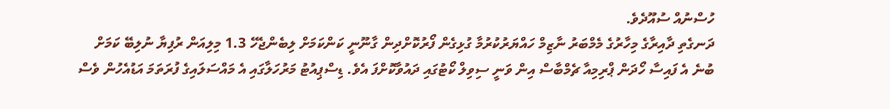ހުސްނުއް ސުއޫދެވެ.
ދަނގެތި ދާއިރާގެ މިހާރުގެ މެމްބަރު ނާޒިމް ހައްޔަރުކުރުމާ ގުޅިގެން ފޯރުކޮށްދިން ގާނޫނީ ކަންކަމަށް ލިބެންޖެހޭ 1.3 މިލިއަން ރުފިޔާ ނުލިބޭ ކަމަށް ބުނެ އެ ފައިސާ ހޯދަން ޕްރިމިއާ ޗެމްބާސް އިން ވަނީ ސިވިލް ކޯޓުގައި ދައުވާކޮށްފަ އެވެ. ޑިސްޕިއުޓު މަރުހަލާގައި އެ މައްސަލައިގެ ފުރަތަމަ އަޑުއެހުން ވެސް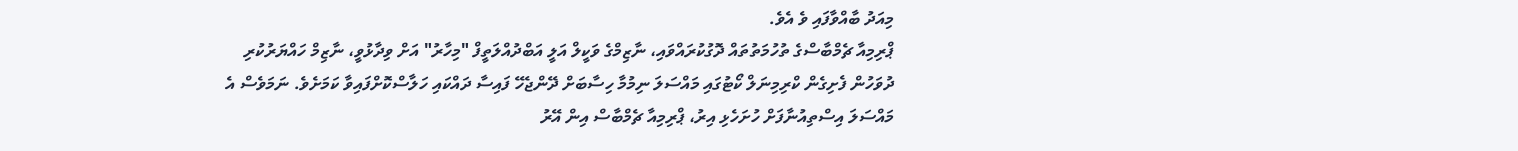މިއަދު ބާއްވާފައި ވެ އެވެ.
ޕްރިމިއާ ޗެމްބާސްގެ ތުހުމަތުތައް ދޮގުކުރައްވައި، ނާޒިމްގެ ވަކީލް އަލީ އަބްދުއްލަތީފް "މިހާރު" އަށް ވިދާޅުވީ، ނާޒިމް ހައްޔަރުކުރި ދުވަހުން ފެށިގެން ކްރިމިނަލް ކޯޓުގައި މައްސަލަ ނިމުމާ ހިސާބަށް ދޭންޖެހޭ ފައިސާ ދައްކައި ހަލާސްކޮށްފައިވާ ކަމަށެވެ. ނަމަވެސް އެ މައްސަލަ އިސްތިއުނާފަށް ހުށަހެޅި އިރު، ޕްރިމިއާ ޗެމްބާސް އިން އޭރު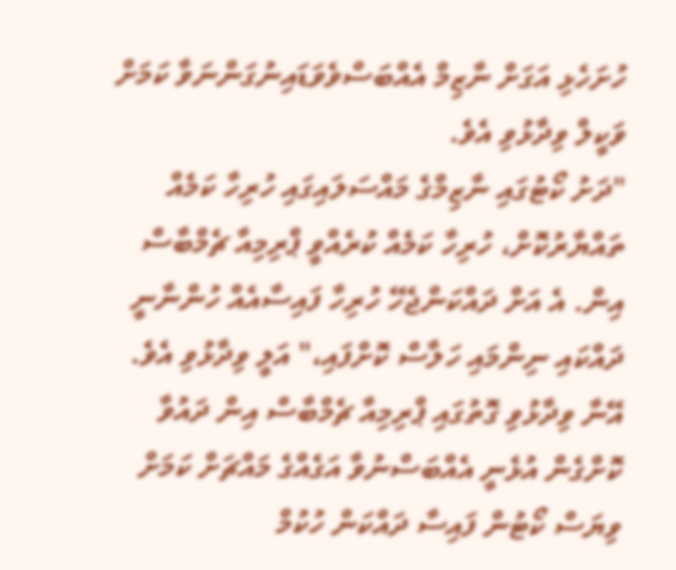ހުށަހެޅި އަގަށް ނާޒިމް އެއްބަސްވެވަޑައިނުގަންނަވާ ކަމަށް ވަކީލް ވިދާޅުވި އެވެ.
"ދަށު ކޯޓުގައި ނާޒިމްގެ މައްސަލައިގައި ހުރިހާ ކަމެއް ތައްޔާރުކޮށް، ހުރިހާ ކަމެއް ކުރެއްވީ ޕްރިމިއާ ޗެމްބާސް އިން. އެ އަށް ދައްކަންޖެހޭ ހުރިހާ ފައިސާއެއް ހުންނާނީ ދައްކައި ނިންމައި ހަލާސް ކޮށްފައި،" އަލީ ވިދާޅުވި އެވެ.
އޭނާ ވިދާޅުވި ގޮތުގައި ޕްރިމިއާ ޗެމްބާސް އިން ދައުވާ ކޮށްގެން އުޅެނީ އެއްބަސްނުވާ އަގެއްގެ މައްޗަށް ކަމަށް ވިޔަސް ކޯޓުން ފައިސާ ދައްކަން ހުކުމް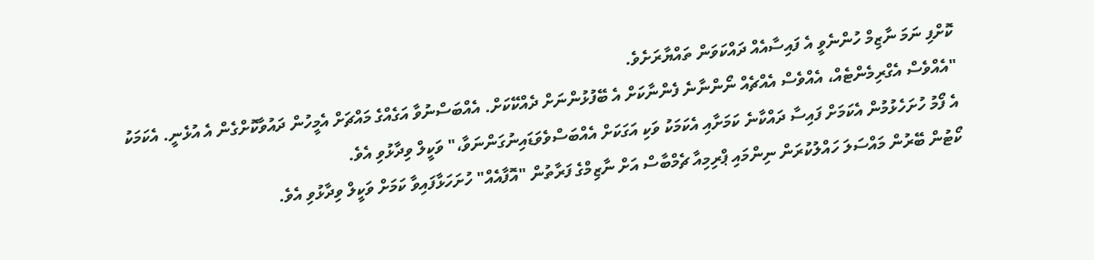ކޮށްފި ނަމަ ނާޒިމް ހުންނެވީ އެ ފައިސާއެއް ދައްކަވަން ތައްޔާރަށެވެ.
"އެއްވެސް އެގްރިމެންޓެއް، އެއްވެސް އެއްޗެއް ނޯންނާނެ ފެންނާކަށް އެ ބޭފުޅުންނަށް ދެއްކޭކަށް. އެއްބަސްނުވާ އަގެއްގެ މައްޗަށް އެމީހުން ދައުވާކޮށްގެން އެ އުޅެނީ. އެކަމަކު އެ ފޯމު ހުށަހެޅުމުން އެކަމަށް ފައިސާ ދައްކާނެ ކަމަށާއި އެކަމަކު ވަކި އަގަކަށް އެއްބަސްވެވަޑައިނުގަންނަވާ،" ވަކީލް ވިދާޅުވި އެވެ.
ކޯޓުން ބޭރުން މައްސަލަ ހައްލުކުރަން ނިންމައި ޕްރިމިއާ ޗެމްބާސް އަށް ނާޒިމްގެ ފަރާތުން "އޮފާއެއް" ހުށަހަޅާފައިވާ ކަމަށް ވަކީލް ވިދާޅުވި އެވެ.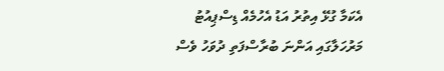އެކަމާ ގުޅޭ އިތުރު އަޑު އެހުމެއް ޑިސްޕިއުޓު މަރުހަލާގައި އަންނަ ބުރާސްފަތި ދުވަހު ވެސް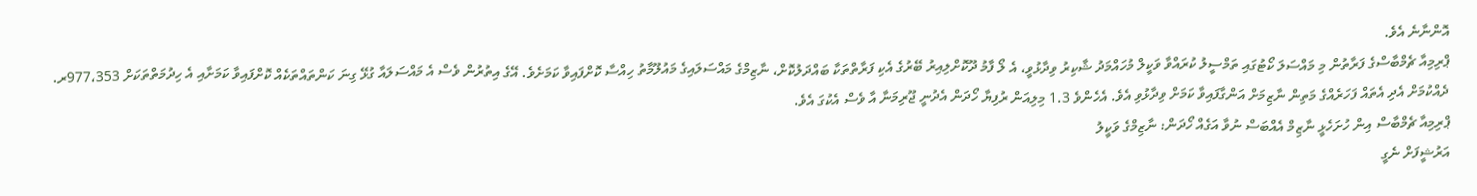އޮންނާނެ އެވެ.
ޕްރިމިއާ ޗެމްބާސްގެ ފަރާތުން މި މައްސަލަ ކޯޓުގައި ތަމްސީލު ކުރައްވާ ވަކީލް މުހައްމަދު ޝާކިރު ވިދާޅުވީ، އެ ލޯ ފާމު ދޫކޮށްލިއިރު ބޭރުގެ އެކި ފަރާތްތަކާ ބައްދަލުކޮށް، ނާޒިމްގެ މައްސަލައިގެ މައުލޫމާތު ހިއްސާ ކޮށްފައިވާ ކަމަށެވެ. އޭގެ އިތުރުން ވެސް އެ މައްސަލައާ ގުޅޭ ގިނަ ކަންތައްތަކެއް ކޮށްފައިވާ ކަމަށާއި އެ ހިދުމަތްތަކަށް 977،353ރ. ދެއްކުމަށް އެދި އެތައް ފަހަރެއްގެ މަތިން ނާޒިމަށް އަންގާފައިވާ ކަމަށް ވިދާޅުވި އެވެ. އެހެންވެ 1.3 މިލިއަން ރުފިޔާ ހޯދަން އެދުނީ ޖޫރިމަނާ އާ ވެސް އެކުގަ އެވެ.
ޕްރިމިއާ ޗެމްބާސް އިން ހުށަހެޅީ ނާޒިމް އެއްބަސް ނުވާ އަގެއް ހޯދަން: ނާޒިމްގެ ވަކީލު
އަރުޝީފަށް ނެގީ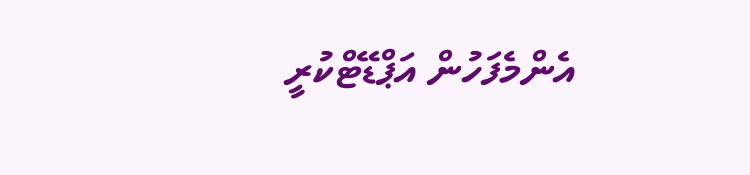އެންމެފަހުން އަޕްޑޭޓްކުރީ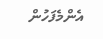އެންމެފަހުން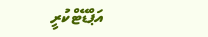އަޕްޑޭޓްކުރީ